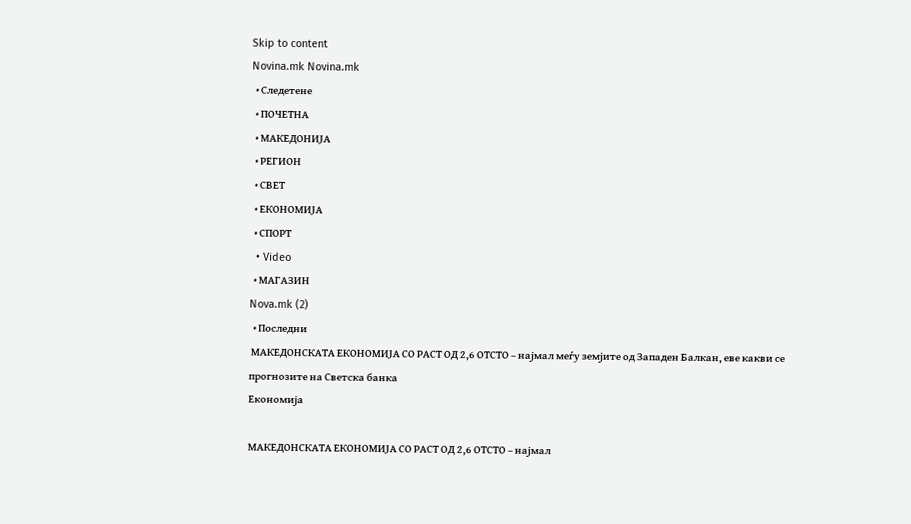Skip to content
Novina.mk Novina.mk
  • Следетене
  • ПОЧЕТНА
  • МАКЕДОНИЈА
  • РЕГИОН
  • СВЕТ
  • ЕКОНОМИЈА
  • СПОРТ
  • Video
  • МАГАЗИН
Nova.mk (2)
  • Последни
 МАКЕДОНСКАТА ЕКОНОМИЈА СО РАСТ ОД 2,6 ОТСТО – најмал меѓу земјите од Западен Балкан, еве какви се прогнозите на Светска банка
Економија

МАКЕДОНСКАТА ЕКОНОМИЈА СО РАСТ ОД 2,6 ОТСТО – најмал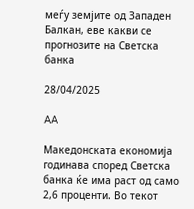меѓу земјите од Западен Балкан, еве какви се прогнозите на Светска банка

28/04/2025

AA

Македонската економија годинава според Светска банка ќе има раст од само 2,6 проценти. Во текот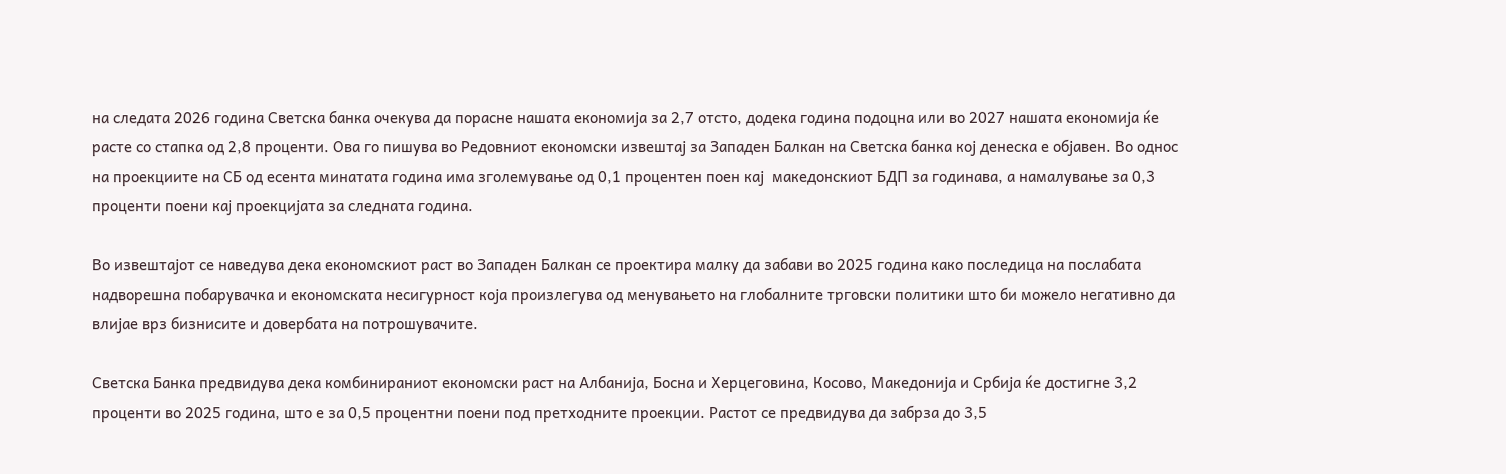на следата 2026 година Светска банка очекува да порасне нашата економија за 2,7 отсто, додека година подоцна или во 2027 нашата економија ќе расте со стапка од 2,8 проценти. Ова го пишува во Редовниот економски извештај за Западен Балкан на Светска банка кој денеска е објавен. Во однос на проекциите на СБ од есента минатата година има зголемување од 0,1 процентен поен кај  македонскиот БДП за годинава, а намалување за 0,3 проценти поени кај проекцијата за следната година.

Во извештајот се наведува дека економскиот раст во Западен Балкан се проектира малку да забави во 2025 година како последица на послабата надворешна побарувачка и економската несигурност која произлегува од менувањето на глобалните трговски политики што би можело негативно да влијае врз бизнисите и довербата на потрошувачите.

Светска Банка предвидува дека комбинираниот економски раст на Албанија, Босна и Херцеговина, Косово, Македонија и Србија ќе достигне 3,2 проценти во 2025 година, што е за 0,5 процентни поени под претходните проекции. Растот се предвидува да забрза до 3,5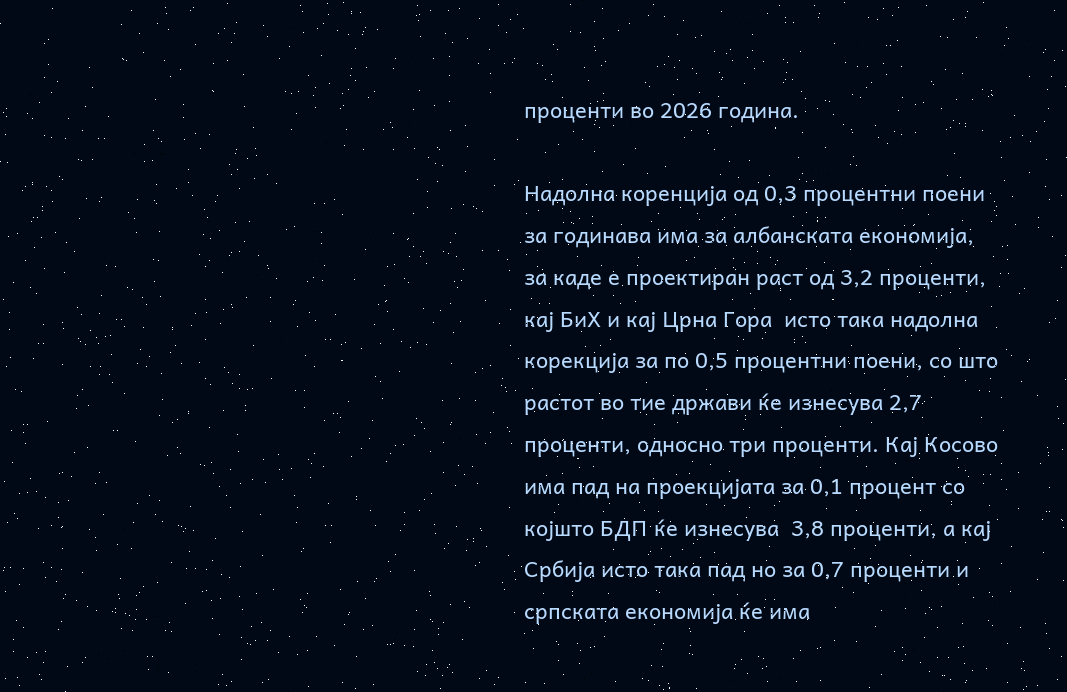проценти во 2026 година.

Надолна коренција од 0,3 процентни поени за годинава има за албанската економија, за каде е проектиран раст од 3,2 проценти, кај БиХ и кај Црна Гора  исто така надолна корекција за по 0,5 процентни поени, со што растот во тие држави ќе изнесува 2,7 проценти, односно три проценти. Кај Косово има пад на проекцијата за 0,1 процент со којшто БДП ќе изнесува  3,8 проценти, а кај Србија исто така пад но за 0,7 проценти и српската економија ќе има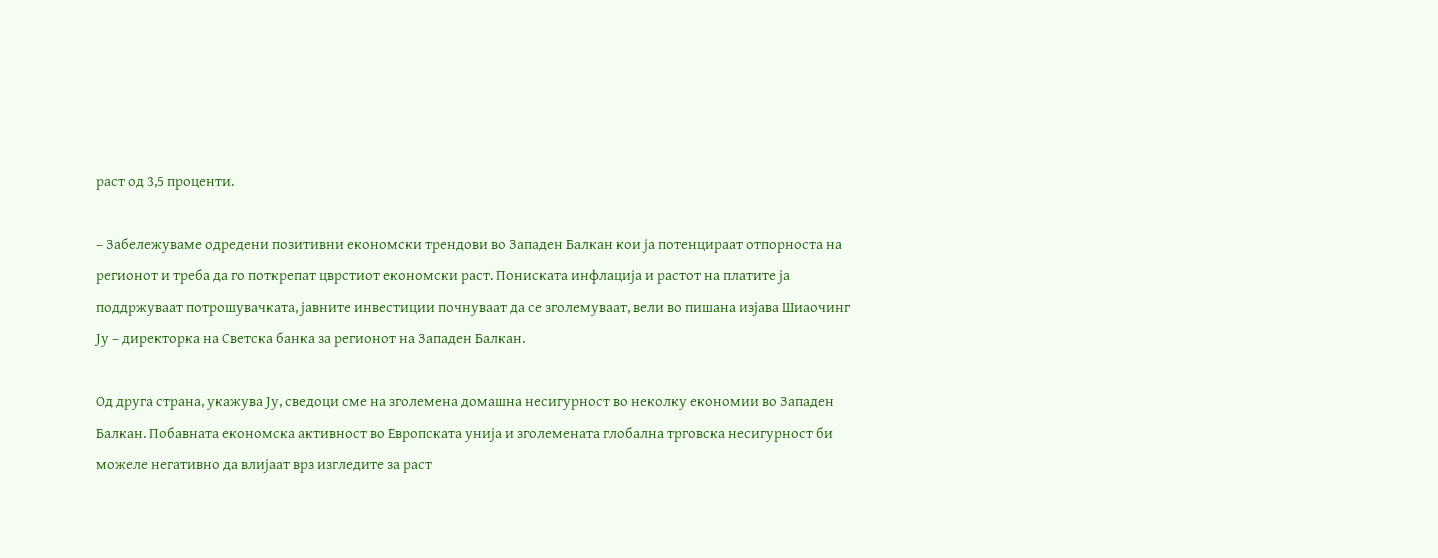раст од 3,5 проценти.

– Забележуваме одредени позитивни економски трендови во Западен Балкан кои ја потенцираат отпорноста на регионот и треба да го поткрепат цврстиот економски раст. Пониската инфлација и растот на платите ја поддржуваат потрошувачката, јавните инвестиции почнуваат да се зголемуваат, вели во пишана изјава Шиаочинг Ју – директорка на Светска банка за регионот на Западен Балкан.

Од друга страна, укажува Ју, сведоци сме на зголемена домашна несигурност во неколку економии во Западен Балкан. Побавната економска активност во Европската унија и зголемената глобална трговска несигурност би можеле негативно да влијаат врз изгледите за раст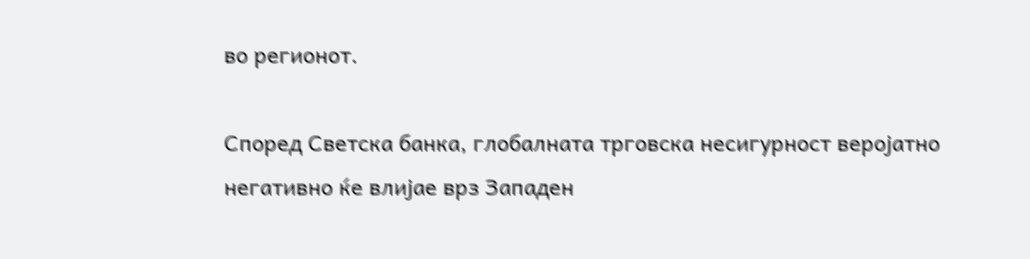во регионот.

Според Светска банка, глобалната трговска несигурност веројатно негативно ќе влијае врз Западен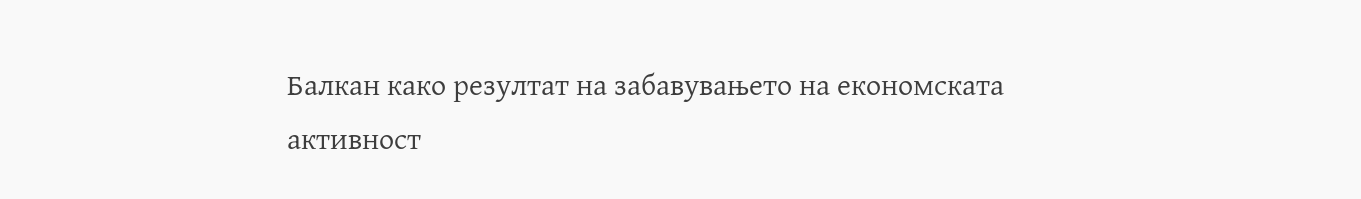Балкан како резултат на забавувањето на економската активност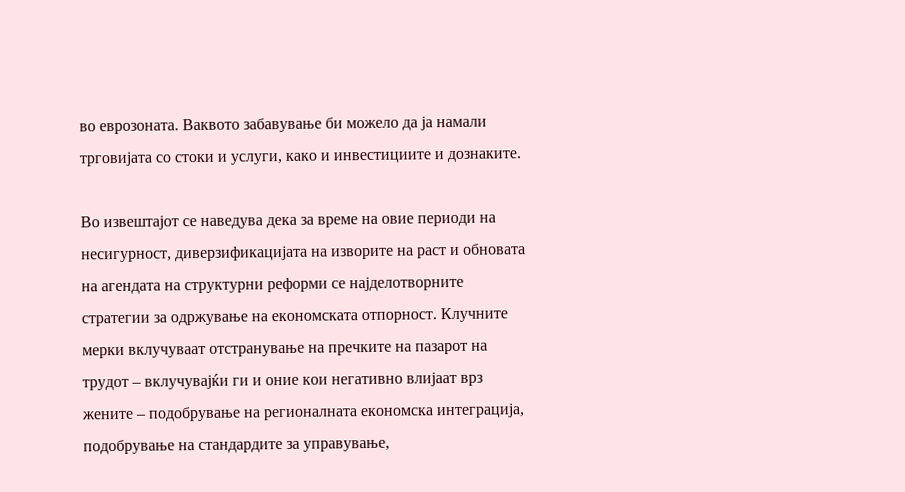во еврозоната. Ваквото забавување би можело да ја намали трговијата со стоки и услуги, како и инвестициите и дознаките.

Во извештајот се наведува дека за време на овие периоди на несигурност, диверзификацијата на изворите на раст и обновата на агендата на структурни реформи се најделотворните стратегии за одржување на економската отпорност. Клучните мерки вклучуваат отстранување на пречките на пазарот на трудот – вклучувајќи ги и оние кои негативно влијаат врз жените – подобрување на регионалната економска интеграција, подобрување на стандардите за управување,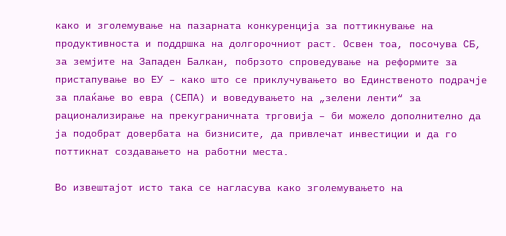како и зголемување на пазарната конкуренција за поттикнување на продуктивноста и поддршка на долгорочниот раст. Освен тоа, посочува СБ, за земјите на Западен Балкан, побрзото спроведување на реформите за пристапување во ЕУ – како што се приклучувањето во Единственото подрачје за плаќање во евра (СЕПА) и воведувањето на „зелени ленти“ за рационализирање на прекуграничната трговија – би можело дополнително да ја подобрат довербата на бизнисите, да привлечат инвестиции и да го поттикнат создавањето на работни места.

Во извештајот исто така се нагласува како зголемувањето на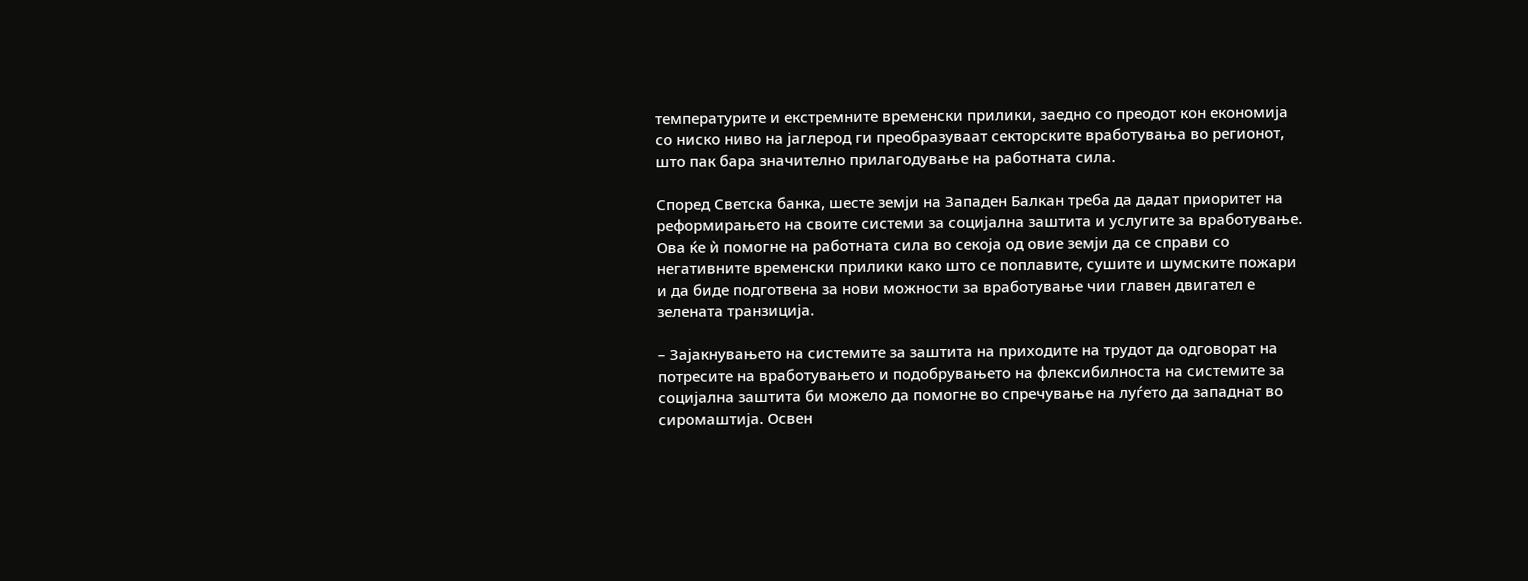температурите и екстремните временски прилики, заедно со преодот кон економија со ниско ниво на јаглерод ги преобразуваат секторските вработувања во регионот, што пак бара значително прилагодување на работната сила.

Според Светска банка, шесте земји на Западен Балкан треба да дадат приоритет на реформирањето на своите системи за социјална заштита и услугите за вработување. Ова ќе ѝ помогне на работната сила во секоја од овие земји да се справи со негативните временски прилики како што се поплавите, сушите и шумските пожари и да биде подготвена за нови можности за вработување чии главен двигател е зелената транзиција.

– Зајакнувањето на системите за заштита на приходите на трудот да одговорат на потресите на вработувањето и подобрувањето на флексибилноста на системите за социјална заштита би можело да помогне во спречување на луѓето да западнат во сиромаштија. Освен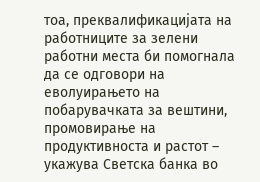тоа, преквалификацијата на работниците за зелени работни места би помогнала да се одговори на еволуирањето на побарувачката за вештини, промовирање на продуктивноста и растот – укажува Светска банка во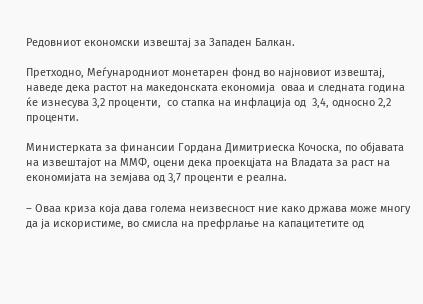Редовниот економски извештај за Западен Балкан.

Претходно, Меѓународниот монетарен фонд во најновиот извештај,  наведе дека растот на македонската економија  оваа и следната година ќе изнесува 3,2 проценти,  со стапка на инфлација од  3,4, односно 2,2 проценти.

Министерката за финансии Гордана Димитриеска Кочоска, по објавата на извештајот на ММФ, оцени дека проекцјата на Владата за раст на економијата на земјава од 3,7 проценти е реална.

– Оваа криза која дава голема неизвесност ние како држава може многу да ја искористиме, во смисла на префрлање на капацитетите од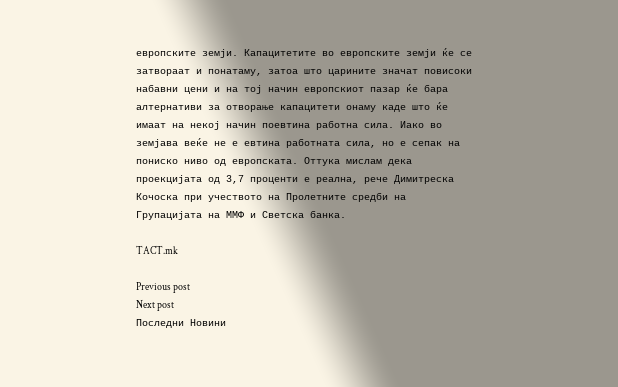европските земји. Капацитетите во европските земји ќе се затвораат и понатаму, затоа што царините значат повисоки набавни цени и на тој начин европскиот пазар ќе бара алтернативи за отворање капацитети онаму каде што ќе имаат на некој начин поевтина работна сила. Иако во земјава веќе не е евтина работната сила, но е сепак на пониско ниво од европската. Оттука мислам дека проекцијата од 3,7 проценти е реална, рече Димитреска Кочоска при учеството на Пролетните средби на Групацијата на ММФ и Светска банка.

TACT.mk

Previous post
Next post
Последни Новини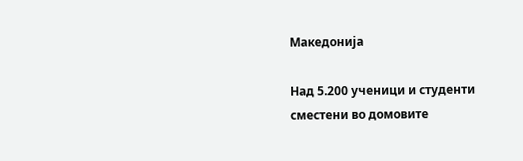Македонија

Над 5.200 ученици и студенти сместени во домовите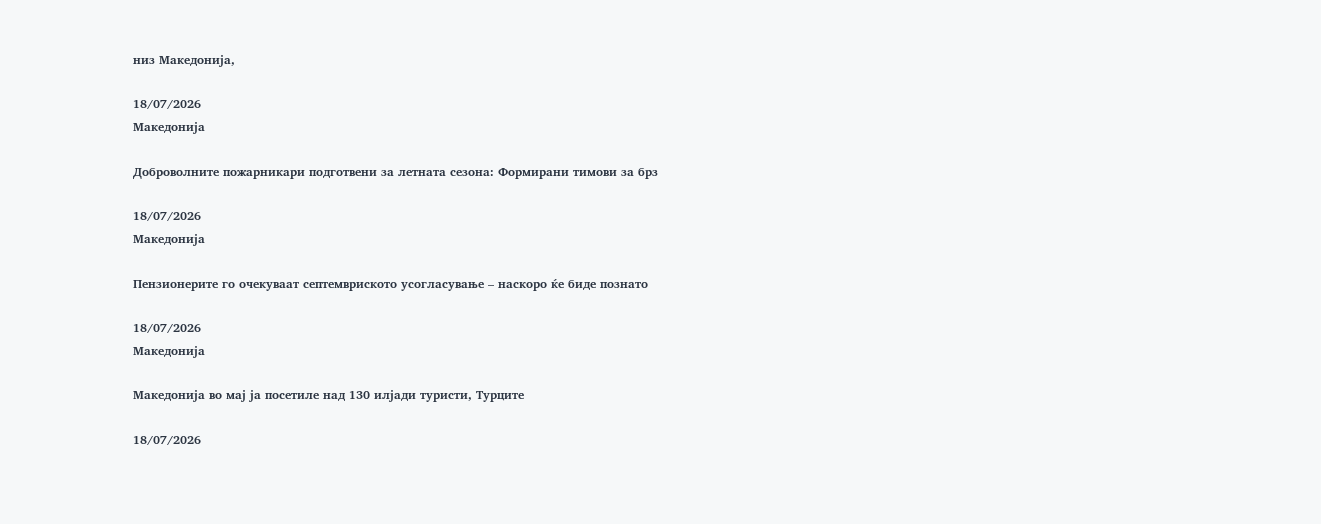низ Македонија,

18/07/2026
Македонија

Доброволните пожарникари подготвени за летната сезона: Формирани тимови за брз

18/07/2026
Македонија

Пензионерите го очекуваат септемвриското усогласување – наскоро ќе биде познато

18/07/2026
Македонија

Македонија во мај ја посетиле над 130 илјади туристи, Турците

18/07/2026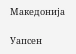Македонија

Уапсен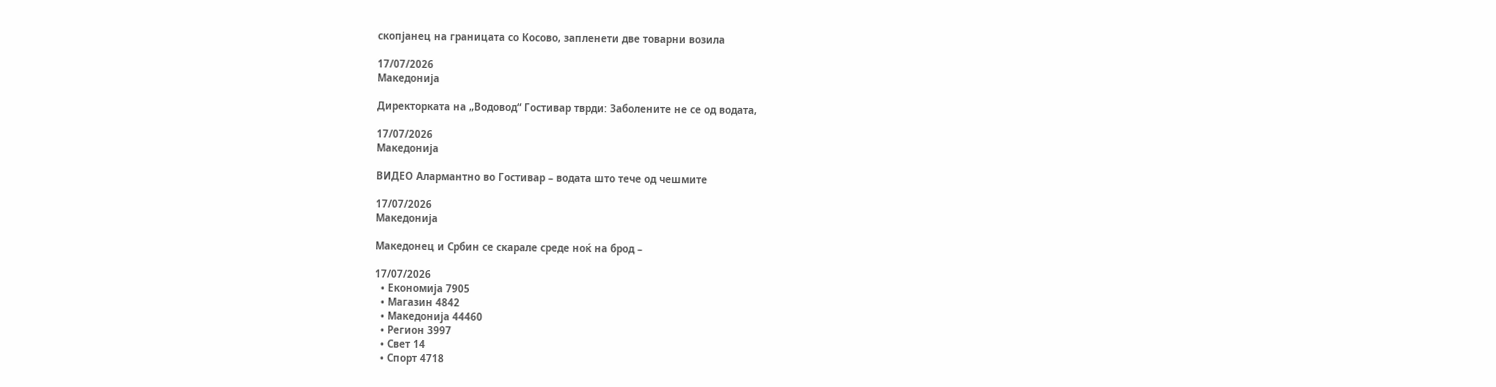скопјанец на границата со Косово, запленети две товарни возила

17/07/2026
Македонија

Директорката на „Водовод“ Гостивар тврди: Заболените не се од водата,

17/07/2026
Македонија

ВИДЕО Алармантно во Гостивар – водата што тече од чешмите

17/07/2026
Македонија

Македонец и Србин се скарале среде ноќ на брод –

17/07/2026
  • Економија 7905
  • Магазин 4842
  • Македонија 44460
  • Регион 3997
  • Свет 14
  • Спорт 4718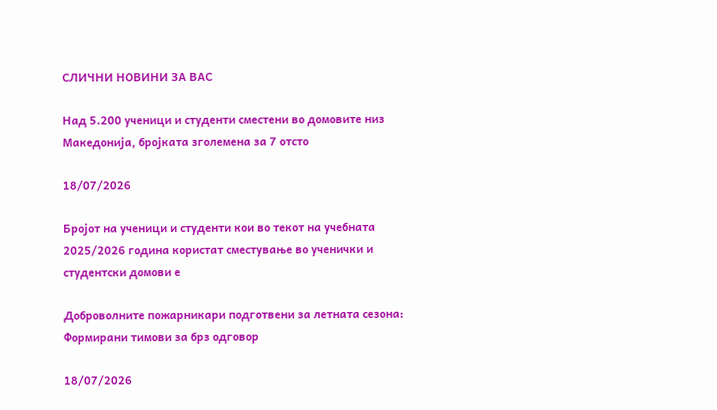СЛИЧНИ НОВИНИ ЗА ВАС

Над 5.200 ученици и студенти сместени во домовите низ Македонија, бројката зголемена за 7 отсто

18/07/2026

Бројот на ученици и студенти кои во текот на учебната 2025/2026 година користат сместување во ученички и студентски домови е

Доброволните пожарникари подготвени за летната сезона: Формирани тимови за брз одговор

18/07/2026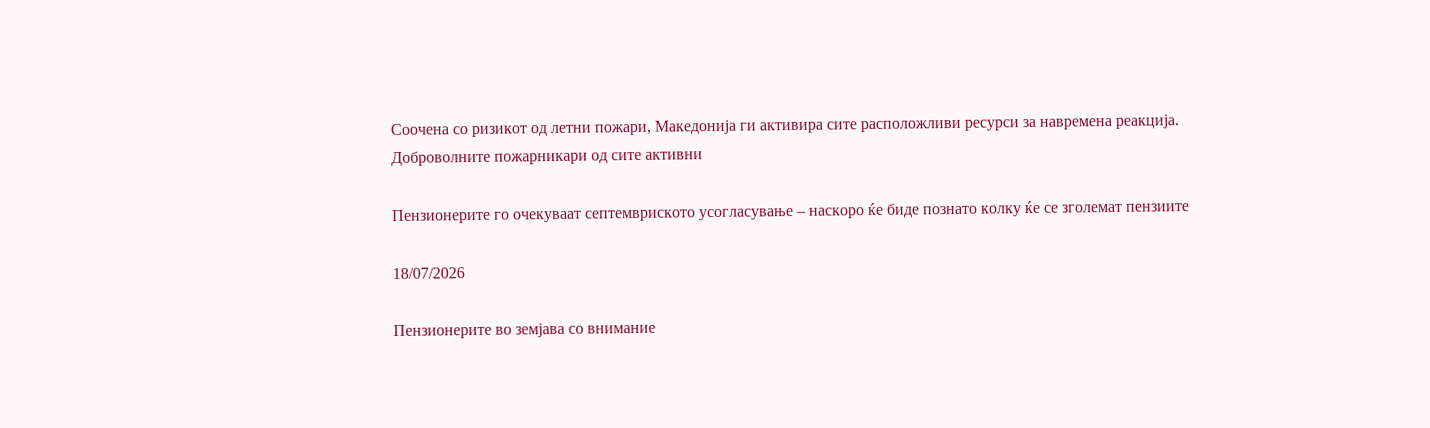Соочена со ризикот од летни пожари, Македонија ги активира сите расположливи ресурси за навремена реакција. Доброволните пожарникари од сите активни

Пензионерите го очекуваат септемвриското усогласување – наскоро ќе биде познато колку ќе се зголемат пензиите

18/07/2026

Пензионерите во земјава со внимание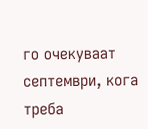го очекуваат септември, кога треба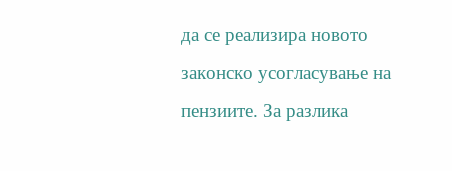да се реализира новото законско усогласување на пензиите. За разлика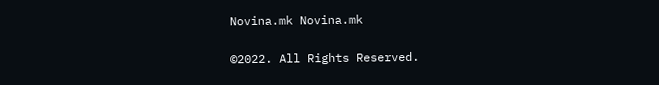Novina.mk Novina.mk

©2022. All Rights Reserved.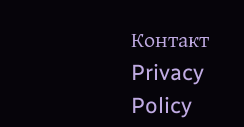Контакт
Privacy Policy